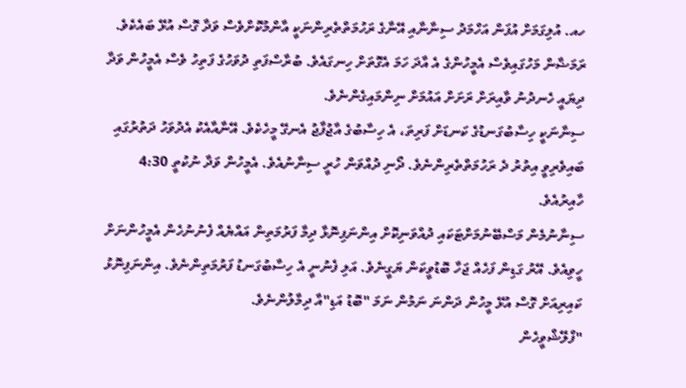ހއ. އުލިގަމަށް އުފަން އަހްމަދު ސިނާނާއި އޭނާގެ ރަހުމަތްތެރިންނަކީ އާންމުކޮށްވެސް ވަދާ ގޮސް އުޅޭ ބައެކެވެ. ރަމަޟާން މަހުގައިވެސް އެމީހުންގެ އެ އާދަ ހަމަ އެގޮތަށް ހިނގައެވެ. ބުރާސްފަތި ދުވަހުގެ ފަތިހު ވެސް އެމީހުން ވަދާ ދިޔައީ ހެނދުނު ވާއިރަށް ރަށަށް އައުމަށް ނިންމައިގެންނެވެ.
ސިނާނަކީ ހިސާބުގަނޑުގެ ކަނޑަށް ފަރިތަ، އެ ހިސާބުގެ އާޖުފާޖު އެނގޭ މީހެކެވެ. އޭނާއާއެކު އެދުވަހު ދަތުރުގައި ބައިވެރިވީ އިތުރު ދެ ރަހުމަތްތެރިންނެވެ. ދޯނި ދުއްވަން ހުރީ ސިނާނުއެވެ. އެމީހުން ވަދާ ނުކުތީ 4:30 ހާއިރުއެވެ.
ސިނާނުމެން މަސްބޭނުމަށްޓަކައި ދުއްވަނިކޮށް އިންނަފިނޮޅާ ދިމާ ފަރުމަތިން އައްޔެއް ފެނުނުހެން އެމީހުންނަށް ހީވިއެވެ. އޭރު ގަޑިން ފަހެއް ޖަހާ ބޮޑުވީކަން ޔަގީނެވެ. އަލި ފެނުނީ އެ ހިސާބުގަނޑު ފަރުމަތިންނެވެ. އިންނަފިނޮޅު ކައިރިއަށް ގޮސް އުޅޭ މީހުން ދަންނަ ނަމުން ނަމަ "ބޮޑު އަޑި"އާ ދިމާލުންނެވެ.
"ފްލޭޝްވީހެން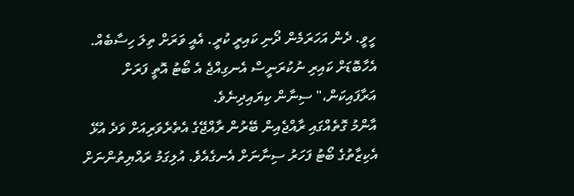ހީވީ. ދެން އަހަރަމެން ދޯނި ކައިރީ ކުރީ. އެއީ ވަރަށް ތިލަ ހިސާބެއް. އެހާބޮޑަށް ކައިރި ނުކުރަނީސް އެނގިއްޖެ އެ ބޯޓު އޮތީ ފަރަށް އަރާފައިކަން،" ސިނާން ކިޔައިދިނެވެ.
އާންމު ގޮތެއްގައި ރާއްޖެއިން ބޭރުން ރާއްޖޭގެ އެތެރެވަރިއަށް ވަދެ އުޅޭ އެކިޒާތުގެ ބޯޓު ފަހަރު ސިނާނަށް އެނގެއެވެ. އުލިގަމު ރައްޔިތުންނަށް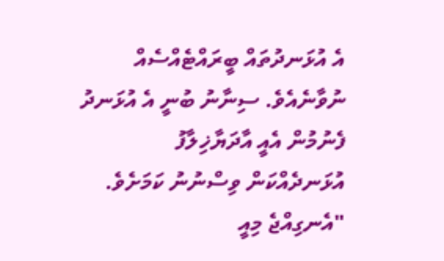އެ އުޅަނދުތައް ބީރައްޓެއްސެއް ނުވާނެއެވެ. ސިނާނު ބުނީ އެ އުޅަނދު ފެނުމުން އެއީ އާދަޔާޚިލާފު އުޅަނދެއްކަން ވިސްނުނު ކަމަށެވެ.
"އެނގިއްޖެ މިއީ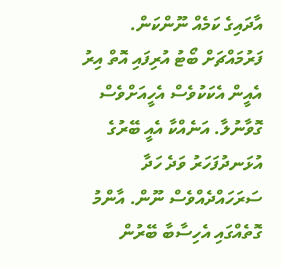އާދައިގެ ކަމެއް ނޫންކަން. ފަރުމައްޗަށް ބޯޓު އުރިފައި އޮތް އިރު އެއީން އެކަކުވެސް އެހީއަށްވެސް ގޮވާނުލާ. އަނެއްކާ އެއީ ބޭރުގެ އުޅަނދުފަހަރު ވަދެ ހަދާ ސަރަހައްދެއްވެސް ނޫން. އާންމު ގޮތެއްގައި އެހިސާބާ ބޭރުން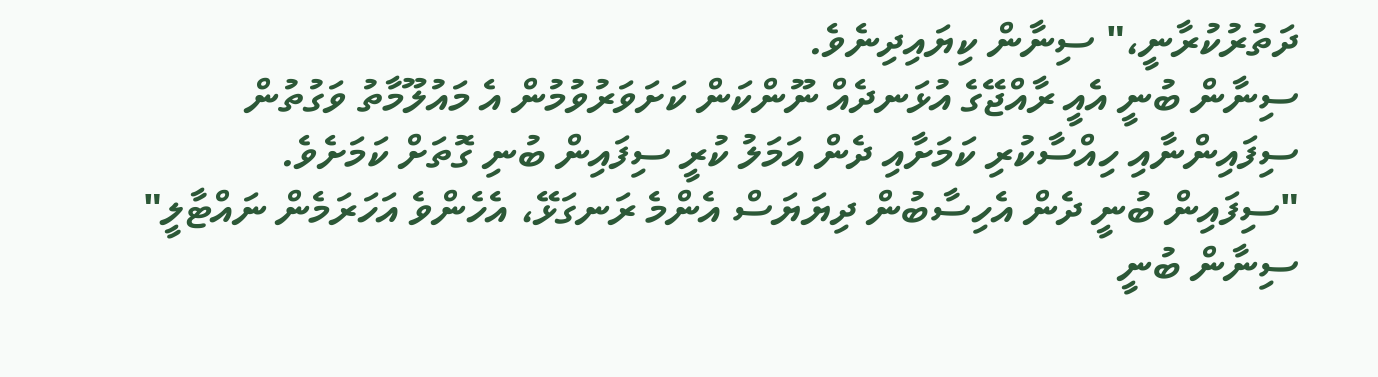ދަތުރުކުރާނީ،" ސިނާން ކިޔައިދިނެވެ.
ސިނާން ބުނީ އެއީ ރާއްޖޭގެ އުޅަނދެއް ނޫންކަން ކަށަވަރުވުމުން އެ މައުލޫމާތު ވަގުތުން ސިފައިންނާއި ހިއްސާކުރި ކަމަށާއި ދެން އަމަލު ކުރީ ސިފައިން ބުނި ގޮތަށް ކަމަށެވެ.
"ސިފައިން ބުނީ ދެން އެހިސާބުން ދިޔަޔަސް އެންމެ ރަނގަޅޭ، އެހެންވެ އަހަރަމެން ނައްޓާލީ"
ސިނާން ބުނީ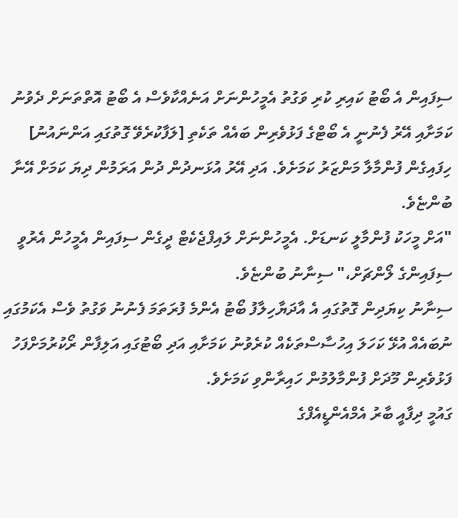ސިފައިން އެ ބޯޓު ކައިރި ކުރި ވަގުތު އެމީހުންނަށް އަނެއްކާވެސް އެ ބޯޓު އޮތްތަނަށް ދެވުނު ކަމަށާއި އޭރު ފެނުނީ އެ ބޯޓްގެ ފަޅުވެރިން ބައެއް ތަކެތި [ލަފާކުރެވޭ ގޮތުގައި އަންނައުނު] ހިފައިގެން ފުންމާލާ މަންޒަރު ކަމަށެވެ. އަދި އޭރު އުޅަނދުން ދުން އަރަމުން ދިޔަ ކަމަށް އޭނާ ބުންޏެވެ.
"އަށް މީހަކު ފުންމާލީ ކަނޑަށް. އެމީހުންނަށް ލައިފްޖެކެޓް ދީގެން ސިފައިން އެމީހުން އެރުވީ ސިފައިންގެ ލޯންޗަށް،" ސިނާނު ބުންޏެވެ.
ސިނާނު ކިޔަދިން ގޮތުގައި އެ އާދަޔާހިލާފު ބޯޓު އެންމެ ފުރަތަމަ ފެނުނު ވަގުތު ވެސް އެކަމުގައި ނުބައެއް އުޅޭ ކަހަލަ އިހުސާސްތަކެއް ކުރެވުނު ކަމަށާއި އަދި ބޯޓުގައި އަލިފާން ރޯކުރުމަށްފަހު ފަޅުވެރިން މޫދަށް ފުންމާލުމުން ހައިރާންވި ކަމަށެވެ.
ގައުމީ ދިފާއީ ބާރު އެމްއެންޑީއެފްގެ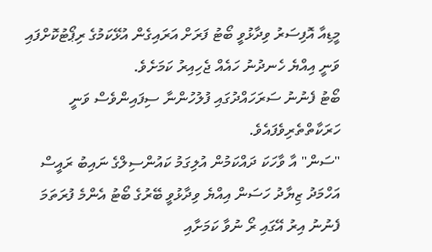މީޑިއާ އޮފިސަރު ވިދާޅުވީ ބޯޓު ފަރަށް އަރައިގެން އުޅޭކަމުގެ ރިޕޯޓުކޮށްފައި ވަނީ އިއްޔެ ހެނދުނު ހައެއް ޖެހިއިރު ކަމަށެވެ.
ބޯޓު ފެނުނު ސަރަހައްދުގައި ފުލުހުންނާ ސިފައިންވެސް ވަނީ ހަރަކާތްތެރިވެފައެވެ.
"ސަން" އާ ވާހަކަ ދައްކަމުން އުލިގަމު ކައުންސިލްގެ ނައިބު ރައީސް އަހްމަދު ޒިޔާދު ހަސަން އިއްޔެ ވިދާޅުވީ ބޭރުގެ ބޯޓު އެންމެ ފުރަތަމަ ފެނުނު އިރު އޭގައި ރޯ ނުވާ ކަމަށާއި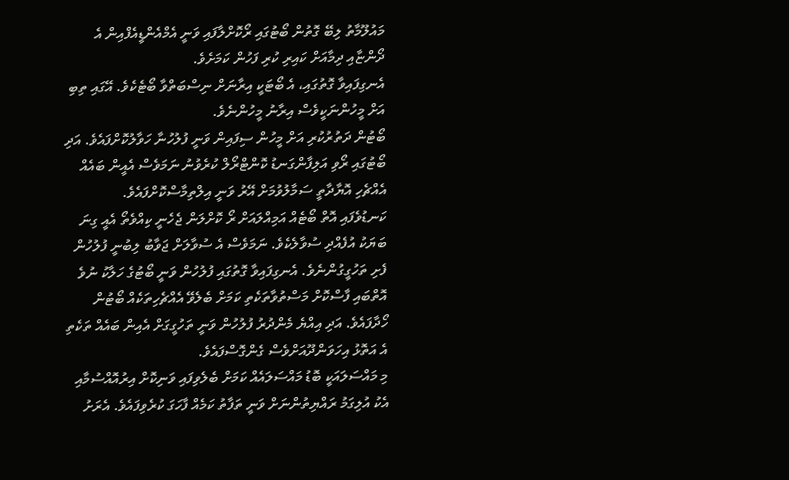މައުލޫމާތު ލިބޭ ގޮތުން ބޯޓުގައި ރޯކޮށްލާފައި ވަނީ އެމްއެންޑީއެފްއިން އެ ދޯންޏާއި ދިމާއަށް ކައިރި ކުރި ފަހުން ކަމަށެވެ.
އެނގިފައިވާ ގޮތުގައި، އެ ބޯޓަކީ އިރާނަށް ނިސްބަތްވާ ބޯޓެކެވެ. އޭގައި ތިބި އަށް މީހުންނަކީވެސް އިރާނު މީހުންނެވެ.
ބޯޓުން ދަތުރުކުރި އަށް މީހުން ސިފައިން ވަނީ ފުލުހުނާ ހަވާލުކޮށްފައެވެ. އަދި ބޯޓުގައި ރޯވި އަލިފާންގަނޑު ކޮންޓްރޯލް ކުރެވުނު ނަމަވެސް އެއީން ބައެއް އެއްޗެހި އޮޔާދާތީ ސަމާލުވުމަށް އޭރު ވަނީ އިލްތިމާސްކޮށްފައެވެ.
ކަނޑުވެފައި އޮތް ބޯޓެއް އަމިއްލައަށް ރޯ ކޮށްލަން ޖެހެނީ ކިއްވެތޯ އެއީ ގިނަ ބަޔަކު އުފެއްދި ސުވާލެކެވެ. ނަމަވެސް އެ ސުވާލަށް ޖަވާބު ލިބުނީ ފުލުހުން ފެށި ތަހުގީގުންނެވެ. އެނގިފައިވާ ގޮތުގައި ފުލުހުން ވަނީ ބޯޓުގެ ހަލާކު ނުވެ އޮތްބައި ފާސްކޮށް މަސްތުވާތަކެތި ކަމަށް ބެލެވޭ އެއްޗެހިތަކެއް ބޯޓުން ހޯދާފައެވެ. އަދި އިއްޔެ މެންދުރު ފުލުހުން ވަނީ ތަހުގީގަށް އެއިން ބައެއް ތަކެތި އެ އަތޮޅު އިހަވަންދޫއަށްވެސް ގެންގޮސްފައެވެ.
މި މައްސަލައަކީ ބޮޑު މައްސަލައެއް ކަމަށް ބެލެވިފައި ވަނިކޮށް އިރުއޮއްސުމާއި އެކު އުލިގަމު ރައްޔިތުންނަށް ވަނީ ތަފާތު ކަމެއް ފާހަގަ ކުރެވިފައެވެ. އެރަށު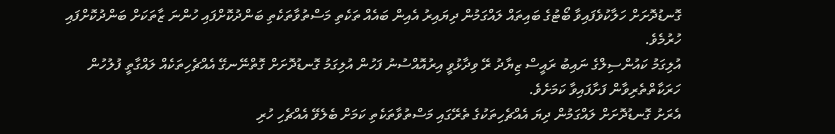ގޮނޑުދޮށަށް ހަލާކުވެފައިވާ ބޯޓުގެ ބައިތައް ލައްގަމުން ދިޔައިރު އެއިން ބައެއް ތަކެތި މަސްތުވާތަކެތި ބަންދުކޮށްފައި ހުންނަ ޒާތަކަށް ބަންދުކޮށްފައި ހުރުމެވެ.
އުލިގަމު ކައުންސިލްގެ ނައިބު ރައީސް ޒިޔާދު ރޭ ވިދާޅުވީ އިރުއޮއްސުނު ފަހުން އުލިގަމު ގޮނޑުދޮށަށް ގޮތްނޭނގޭ އެއްޗެހިތަކެއް ލައްގާތީ ފުލުހުން ހަރަކާތްތެރިވާން ފަށާފައިވާ ކަމަށެވެ.
އެރަށު ގޮނޑުދޮށަށް ލައްގަމުން ދިޔަ އެއްޗެހިތަކުގެ ތެރޭގައި މަސްތުވާތަކެތި ކަމަށް ބެލެވޭ އެއްޗެހި ހުރި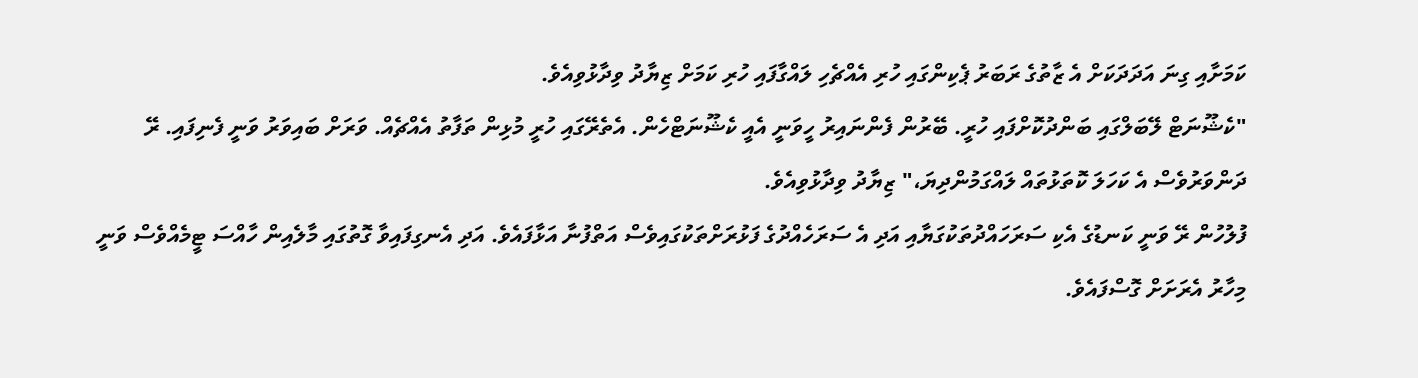ކަމަށާއި ގިނަ އަދަދަކަށް އެ ޒާތުގެ ރަބަރު ޕެކިންގައި ހުރި އެއްޗެހި ލައްގާފައި ހުރި ކަމަށް ޒިޔާދު ވިދާޅުވިއެވެ.
"ކެޝޫނަޓް ލޭބަލްގައި ބަންދުކޮށްފައި ހުރީ. ބޭރުން ފެންނައިރު ހީވަނީ އެއީ ކެޝޫނަޓްހެން. އެތެރޭގައި ހުރީ މުޅިން ތަފާތު އެއްޗެއް. ވަރަށް ބައިވަރު ވަނީ ފެނިފައި. ރޭ ދަންވަރުވެސް އެ ކަހަލަ ކޮތަޅުތައް ލައްގަމުންދިޔަ،" ޒިޔާދު ވިދާޅުވިއެވެ.
ފުލުހުން ރޭ ވަނީ ކަނޑުގެ އެކި ސަރަހައްދުތަކުގަޔާއި އަދި އެ ސަރަހެއްދުގެ ފަޅުރަށްތަކުގައިވެސް އަތްފުނާ އަޅާފައެވެ. އަދި އެނގިފައިވާ ގޮތުގައި މާލެއިން ހާއްސަ ޓީމެއްވެސް ވަނީ މިހާރު އެރަށަށް ގޮސްފައެވެ.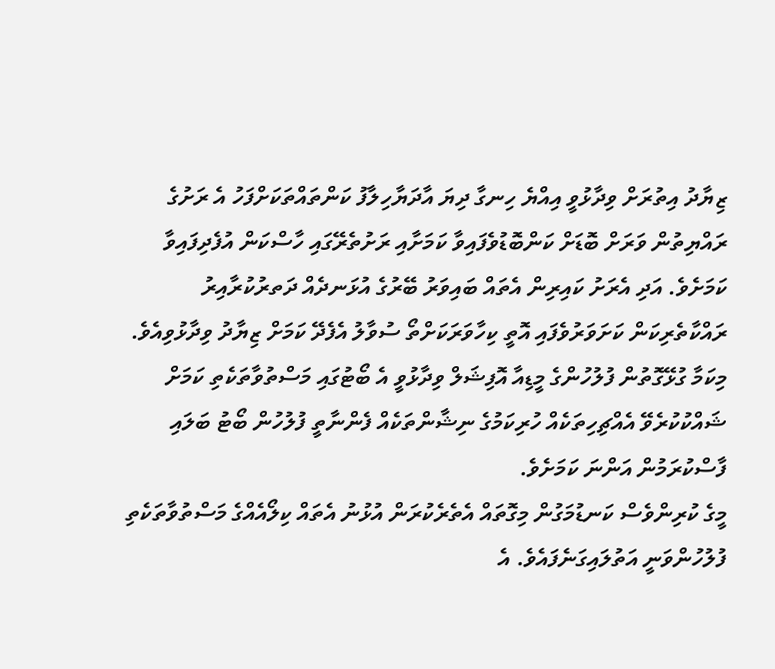ޒިޔާދު އިތުރަށް ވިދާޅުވީ އިއްޔެ ހިނގާ ދިޔަ އާދަޔާހިލާފު ކަންތައްތަކަށްފަހު އެ ރަށުގެ ރައްޔިތުން ވަރަށް ބޮޑަށް ކަންބޮޑުވެފައިވާ ކަމަށާއި ރަށުތެރޭގައި ހާސްކަން އުފެދިފައިވާ ކަމަށެވެ. އަދި އެރަށު ކައިރިން އެތައް ބައިވަރު ބޭރުގެ އުޅަނދެއް ދަތރުކުރާއިރު ރައްކާތެރިކަން ކަށަވަރުވެފައި އޮތީ ކިހާވަރަކަށްތޯ ސުވާލު އެފެދޭ ކަމަށް ޒިޔާދު ވިދާޅުވިއެވެ.
މިކަމާ ގުޅޭގޮތުން ފުލުހުންގެ މީޑިއާ އޮފިޝަލް ވިދާޅުވީ އެ ބޯޓުގައި މަސްތުވާތަކެތި ކަމަށް ޝައްކުކުރެވޭ އެއްޗިހިތަކެއް ހުރިކަމުގެ ނިޝާންތަކެއް ފެންނާތީ ފުލުހުން ބޯޓު ބަލައި ފާސްކުރަމުން އަންނަ ކަމަށެވެ.
މީގެ ކުރިންވެސް ކަނޑުމަގުން މިގޮތައް އެތެރެކުރަން އުޅުނު އެތައް ކިލޯއެއްގެ މަސްތުވާތަކެތި ފުލުހުންވަނީ އަތުލައިގަނެފައެވެ. އެ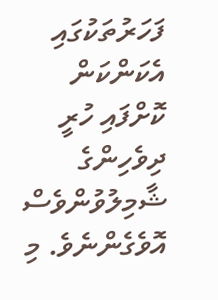ފަހަރުތަކުގައި އެކަންކަން ކޮށްފައި ހުރީ ދިވެހިންގެ ޝާމިލުވުންވެސް އޮވެގެންނެވެ. މި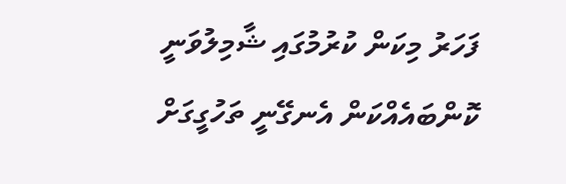ފަހަރު މިކަން ކުރުމުގައި ޝާމިލުވަނީ ކޮންބައެއްކަން އެނގޭނީ ތަހުގީގަށް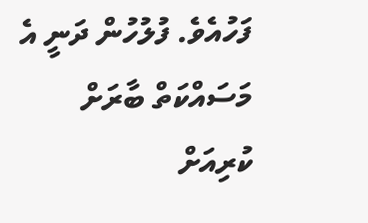ފަހުއެވެ. ފުލުހުން ދަނީ އެ މަސައްކަތް ބާރަށް ކުރިއަށް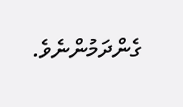ގެންދަމުންނެވެ.